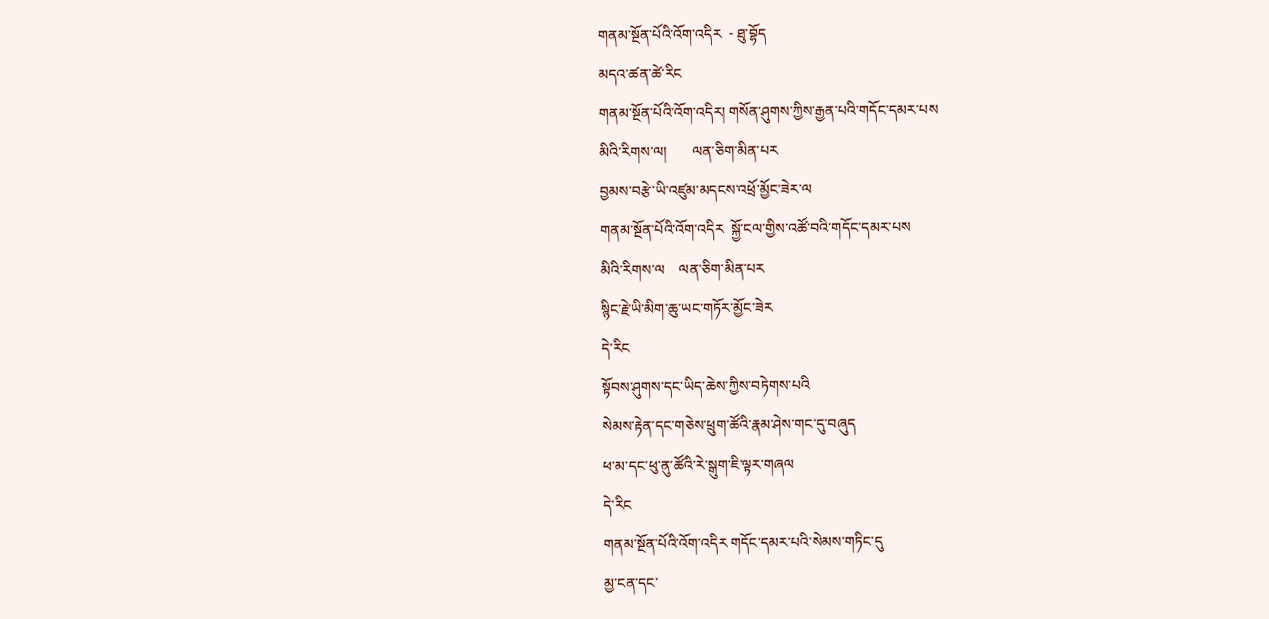གནམ་སྔོན་པོའི་འོག་འདིར  - ཐུ་བྷོད
མདའ་ཚན་ཚེ་རིང
གནམ་སྔོན་པོའི་འོག་འདིར། གསོན་ཤུགས་ཀྱིས་རྒྱན་པའི་གདོང་དམར་པས
མིའི་རིགས་ལ།       ལན་ཅིག་མིན་པར
བྱམས་བརྩེ་ཡི་འཛུམ་མདངས་འཕྲོ་མྱོང་ཟེར་ལ
གནམ་སྔོན་པོའི་འོག་འདིར  སྐྱོ་ངལ་གྱིས་འཚོ་བའི་གདོང་དམར་པས
མིའི་རིགས་ལ    ལན་ཅིག་མིན་པར
སྙིང་རྗེ་ཡི་མིག་ཆུ་ཡང་གཏོར་མྱོང་ཟེར
དེ་རིང
སྟོབས་ཤུགས་དང་ཡིད་ཆེས་ཀྱིས་བཏེགས་པའི
སེམས་རྟེན་དང་གཅེས་ཕྲུག་ཚོའི་རྣམ་ཤེས་གང་དུ་བཞུད
ཕ་མ་དང་ཕུ་ནུ་ཚོའི་རེ་སྒུག་ཇི་ལྟར་གཞལ
དེ་རིང
གནམ་སྔོན་པོའི་འོག་འདིར གདོང་དམར་པའི་སེམས་གཏིང་དུ
མྱ་ངན་དང་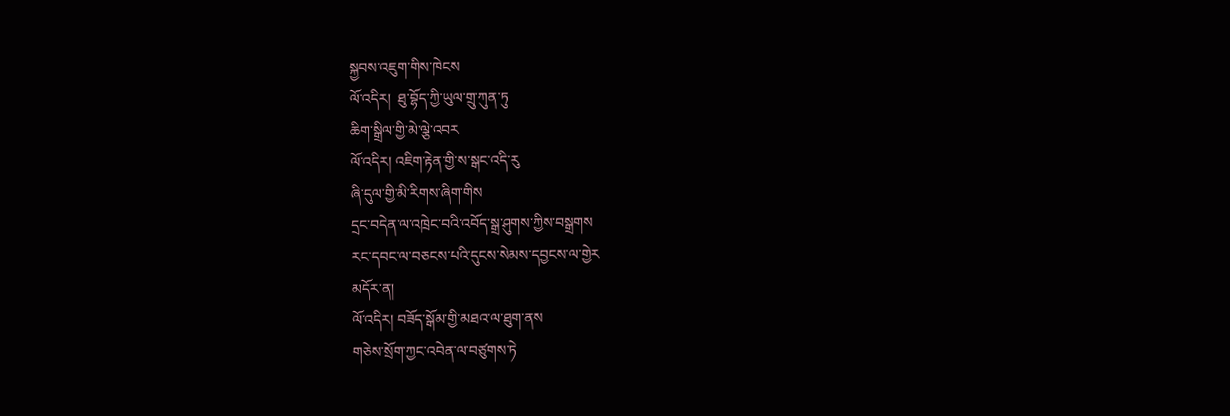སྐྱབས་འཇུག་གིས་ཁེངས
ལོ་འདིར།  ཐུ་བྷོད་ཀྱི་ཡུལ་གྲུ་ཀུན་ཏུ
ཆིག་སྒྲིལ་གྱི་མེ་ལྕེ་འབར
ལོ་འདིར། འཇིག་རྟེན་གྱི་ས་སྒང་འདི་རུ
ཞི་དུལ་གྱི་མི་རིགས་ཞིག་གིས
དྲང་བདེན་ལ་འཁྲེང་བའི་འབོད་སྒྲ་ཤུགས་ཀྱིས་བསྒྲགས
རང་དབང་ལ་བཅངས་པའི་དུངས་སེམས་དབྱངས་ལ་གྱེར
མདོར་ན།
ལོ་འདིར། བཟོད་སྒོམ་གྱི་མཐའ་ལ་ཐུག་ནས
གཅེས་སྲོག་ཀྱང་འབེན་ལ་བཙུགས་ཏེ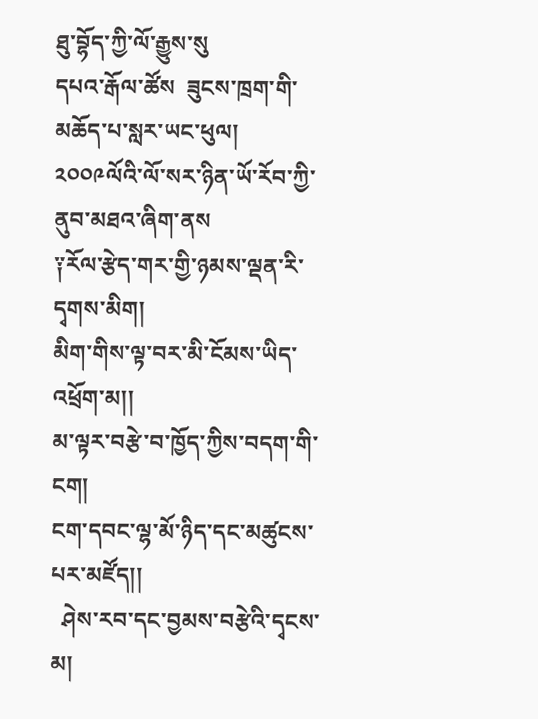ཐུ་བྷོད་ཀྱི་ལོ་རྒྱུས་སུ
དཔའ་རྒོལ་ཚོས  ཟུངས་ཁྲག་གི་མཆོད་པ་སླར་ཡང་ཕུལ།
༢༠༠༩ལོའི་ལོ་སར་ཉིན་ཡོ་རོབ་ཀྱི་ནུབ་མཐའ་ཞིག་ནས
༑རོལ་རྩེད་གར་གྱི་ཉམས་ལྡན་རི་དྭགས་མིག།
མིག་གིས་ལྟ་བར་མི་ངོམས་ཡིད་འཕྲོག་མ།།
མ་ལྟར་བརྩེ་བ་ཁྱོད་ཀྱིས་བདག་གི་ངག།
ངག་དབང་ལྷ་མོ་ཉིད་དང་མཚུངས་པར་མཛོད།།
  ཤེས་རབ་དང་བྱམས་བརྩེའི་དྭངས་མ།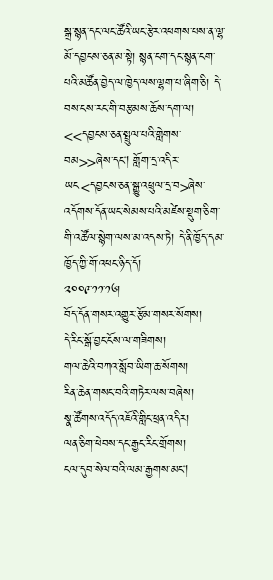སྒྲ་སྙན་དང་ལང་ཚོའི་ཡང་རྩེར་འཕགས་པས་ན་ལྷ་མོ་དབྱངས་ཅན་མ་སྟེ། སྙན་ངག་དང་སྙན་ངག་པའི་མཚོན་བྱེད་ལ་ཁྱེད་ལས་ལྷག་པ་ཞིག་ཅི། དེ་བས་ངས་རང་གི་བརྩམས་ཆོས་དག་ལ། <<དབྱངས་ཅན་སྤྲུལ་པའི་གླེགས་བམ>>ཞེས་དང། གློག་དྲ་འདིར་ཡང<དབྱངས་ཅན་སྒྱུ་འཕྲུལ་དྲ་བ>ཞེས་འདོགས་དོན་ཡང་སེམས་པའི་མཛེས་སྡུག་ཅིག་གི་འཚོལ་སྙེག་ལས་མ་འདས་ཏེ། དེ་ནི་ཁྱོད་དམ་ཁྱོད་ཀྱི་གོ་འཕང་ཉིད་དོ།
༢༠༠༩་༡༡་༡༦།
བོད་དོན་གསར་འགྱུར་རྩོམ་གསར་སོགས།
དེ་རིང་སྒོ་བྱང་ངོས་ལ་གཟིགས།
གལ་ཆེའི་བཀའ་སློབ་ཡིག་ཆ་སོགས།
རིན་ཆེན་གསང་བའི་གཏེར་ལས་བཞེས།
སྣ་ཚོགས་འདོད་འཇོའི་གླིང་ཕྲན་འདིར།
ལན་ཅིག་ཕེབས་དང་རྒྱང་རིང་གྲོགས།
ངལ་དུབ་སེལ་བའི་ལམ་རྒྱགས་མང།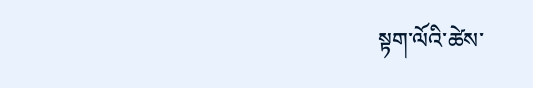སྟག་ལོའི་ཚེས་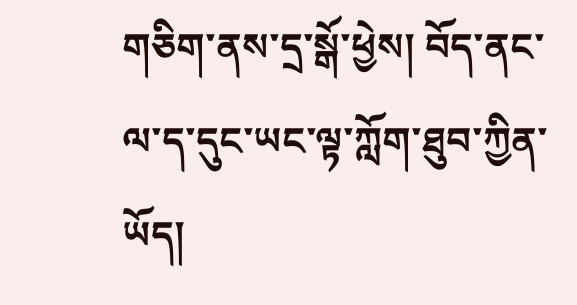གཅིག་ནས་དྲ་སྒོ་ཕྱེས། བོད་ནང་ལ་ད་དུང་ཡང་ལྟ་ཀློག་ཐུབ་ཀྱིན་ཡོད།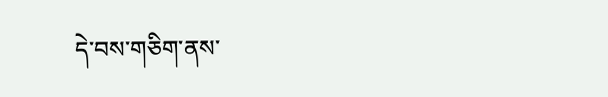དེ་བས་གཅིག་ནས་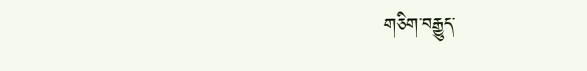གཅིག་བརྒྱུད་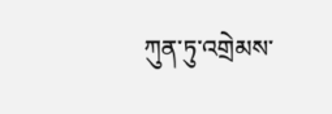ཀུན་ཏུ་འགྲེམས་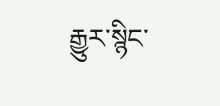རྒྱུར་སྙིང་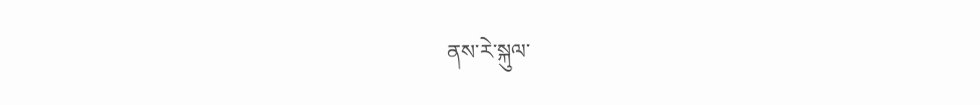ནས་རེ་སྐུལ་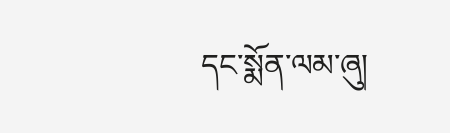དང་སྨོན་ལམ་ཞུ།